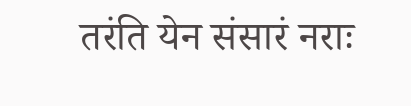तरंति येन संसारं नराः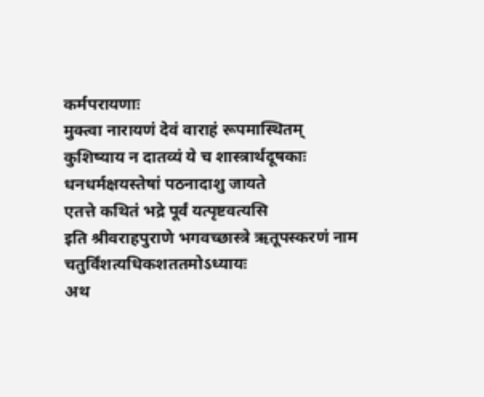कर्मपरायणाः
मुक्त्वा नारायणं देवं वाराहं रूपमास्थितम्
कुशिष्याय न दातव्यं ये च शास्त्रार्थदूषकाः
धनधर्मक्षयस्तेषां पठनादाशु जायते
एतत्ते कथितं भद्रे पूर्वं यत्पृष्टवत्यसि
इति श्रीवराहपुराणे भगवच्छास्त्रे ऋतूपस्करणं नाम चतुर्विंशत्यधिकशततमोऽध्यायः
अथ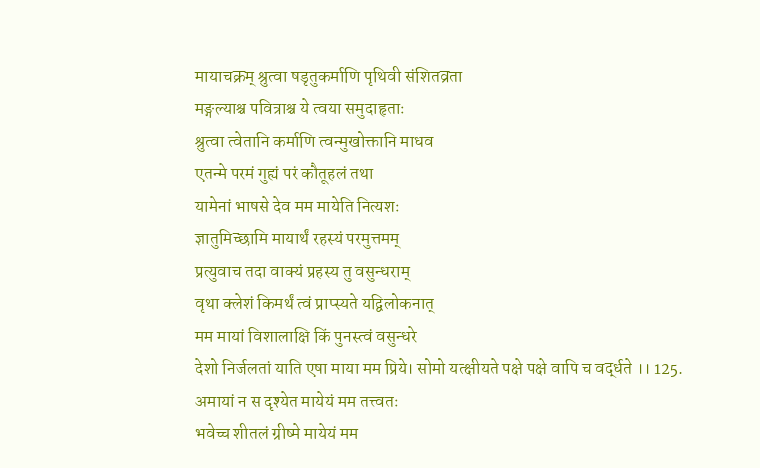मायाचक्रम् श्रुत्वा षडृतुकर्माणि पृथिवी संशितव्रता
मङ्गल्याश्च पवित्राश्च ये त्वया समुदाहृताः
श्रुत्वा त्वेतानि कर्माणि त्वन्मुखोक्तानि माधव
एतन्मे परमं गुह्यं परं कौतूहलं तथा
यामेनां भाषसे देव मम मायेति नित्यशः
ज्ञातुमिच्छामि मायार्थं रहस्यं परमुत्तमम्
प्रत्युवाच तदा वाक्यं प्रहस्य तु वसुन्धराम्
वृथा क्लेशं किमर्थं त्वं प्राप्स्यते यद्विलोकनात्
मम मायां विशालाक्षि किं पुनस्त्वं वसुन्धरे
देशो निर्जलतां याति एषा माया मम प्रिये। सोमो यत्क्षीयते पक्षे पक्षे वापि च वर्द्धते ।। 125.
अमायां न स दृश्येत मायेयं मम तत्त्वतः
भवेच्च शीतलं ग्रीष्मे मायेयं मम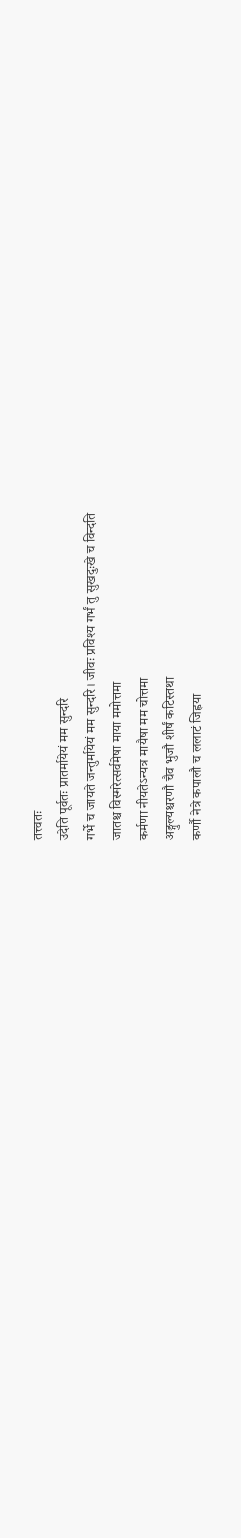तत्त्वतः
उदेति पूर्वतः प्रातर्मायेयं मम सुन्दरि
गर्भे च जायते जन्तुर्मायेयं मम सुन्दरि। जीवः प्रविश्य गर्भं तु सुखदुःखे च विन्दति
जातश्च विस्मरेत्सर्वमेषा माया ममोत्तमा
कर्मणा नीयतेऽन्यत्र मायैषा मम चोत्तमा
अङ्गुल्यश्चरणौ चैव भुजौ शीर्षं कटिस्तथा
कर्णौ नेत्रे कपालौ च ललाटं जिह्वया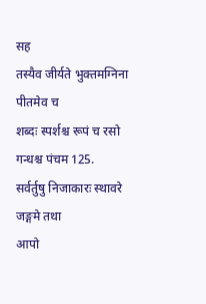सह
तस्यैव जीर्यते भुक्तमग्निना पीतमेव च
शब्दः स्पर्शश्च रूपं च रसो गन्धश्च पंचम 125.
सर्वर्तुषु निजाकारः स्थावरे जङ्गमे तथा
आपो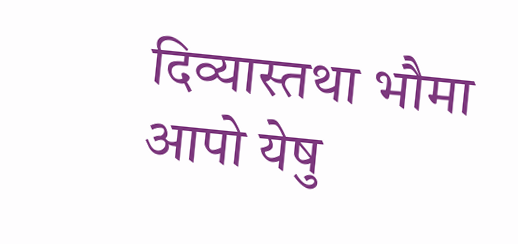दिव्यास्तथा भौमा आपो येषु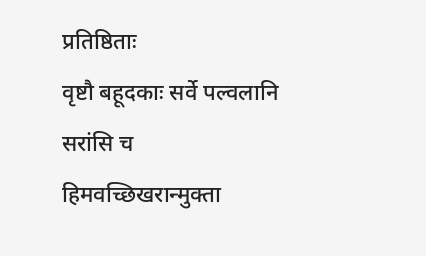प्रतिष्ठिताः
वृष्टौ बहूदकाः सर्वे पल्वलानि सरांसि च
हिमवच्छिखरान्मुक्ता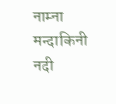नाम्ना मन्दाकिनी नदी